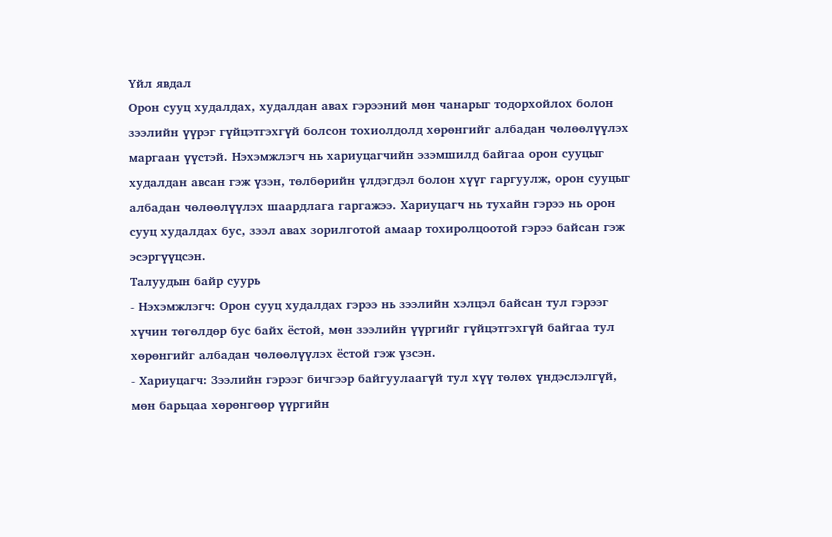Үйл явдал
Орон сууц худалдах, худалдан авах гэрээний мөн чанарыг тодорхойлох болон зээлийн үүрэг гүйцэтгэхгүй болсон тохиолдолд хөрөнгийг албадан чөлөөлүүлэх маргаан үүстэй. Нэхэмжлэгч нь хариуцагчийн эзэмшилд байгаа орон сууцыг худалдан авсан гэж үзэн, төлбөрийн үлдэгдэл болон хүүг гаргуулж, орон сууцыг албадан чөлөөлүүлэх шаардлага гаргажээ. Хариуцагч нь тухайн гэрээ нь орон сууц худалдах бус, зээл авах зорилготой амаар тохиролцоотой гэрээ байсан гэж эсэргүүцсэн.
Талуудын байр суурь
- Нэхэмжлэгч: Орон сууц худалдах гэрээ нь зээлийн хэлцэл байсан тул гэрээг хүчин төгөлдөр бус байх ёстой, мөн зээлийн үүргийг гүйцэтгэхгүй байгаа тул хөрөнгийг албадан чөлөөлүүлэх ёстой гэж үзсэн.
- Хариуцагч: Зээлийн гэрээг бичгээр байгуулаагүй тул хүү төлөх үндэслэлгүй, мөн барьцаа хөрөнгөөр үүргийн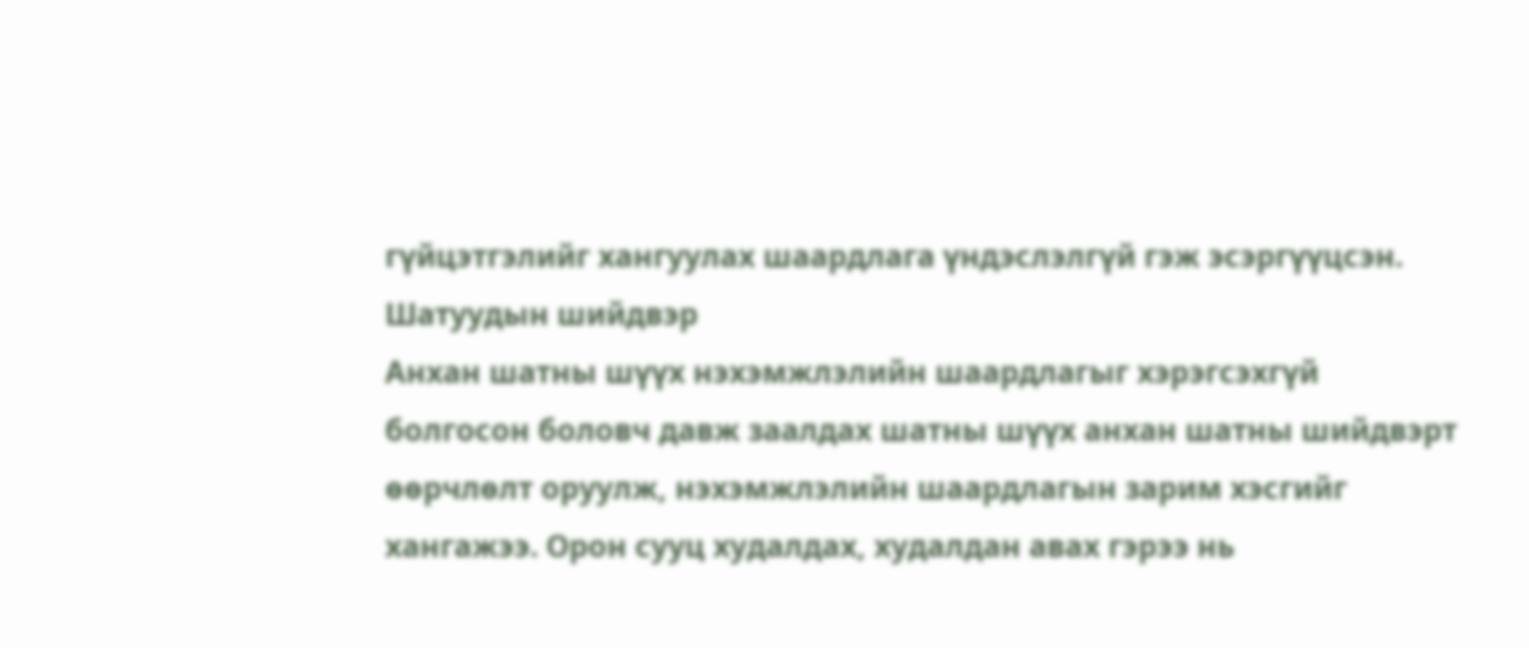гүйцэтгэлийг хангуулах шаардлага үндэслэлгүй гэж эсэргүүцсэн.
Шатуудын шийдвэр
Анхан шатны шүүх нэхэмжлэлийн шаардлагыг хэрэгсэхгүй болгосон боловч давж заалдах шатны шүүх анхан шатны шийдвэрт өөрчлөлт оруулж, нэхэмжлэлийн шаардлагын зарим хэсгийг хангажээ. Орон сууц худалдах, худалдан авах гэрээ нь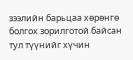зээлийн барьцаа хөрөнгө болгох зорилготой байсан тул түүнийг хүчин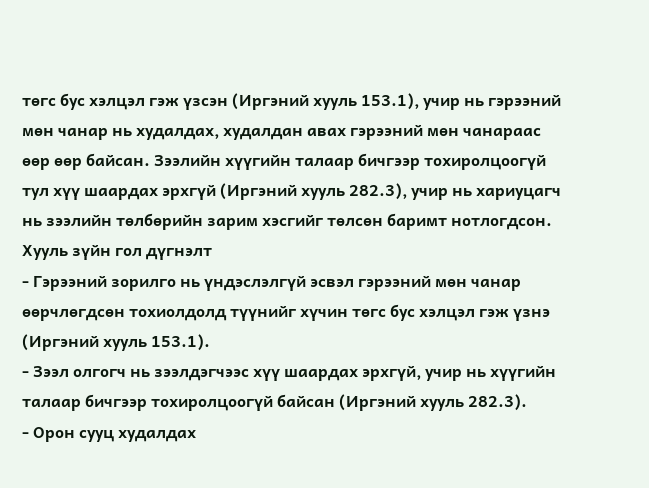төгс бус хэлцэл гэж үзсэн (Иргэний хууль 153.1), учир нь гэрээний мөн чанар нь худалдах, худалдан авах гэрээний мөн чанараас өөр өөр байсан. Зээлийн хүүгийн талаар бичгээр тохиролцоогүй тул хүү шаардах эрхгүй (Иргэний хууль 282.3), учир нь хариуцагч нь зээлийн төлбөрийн зарим хэсгийг төлсөн баримт нотлогдсон.
Хууль зүйн гол дүгнэлт
- Гэрээний зорилго нь үндэслэлгүй эсвэл гэрээний мөн чанар өөрчлөгдсөн тохиолдолд түүнийг хүчин төгс бус хэлцэл гэж үзнэ (Иргэний хууль 153.1).
- Зээл олгогч нь зээлдэгчээс хүү шаардах эрхгүй, учир нь хүүгийн талаар бичгээр тохиролцоогүй байсан (Иргэний хууль 282.3).
- Орон сууц худалдах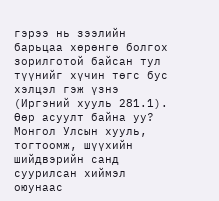гэрээ нь зээлийн барьцаа хөрөнгө болгох зорилготой байсан тул түүнийг хүчин төгс бус хэлцэл гэж үзнэ (Иргэний хууль 281.1).
Өөр асуулт байна уу?
Монгол Улсын хууль, тогтоомж, шүүхийн шийдвэрийн санд суурилсан хиймэл оюунаас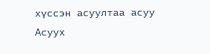хүссэн асуултаа асуу
Асуух